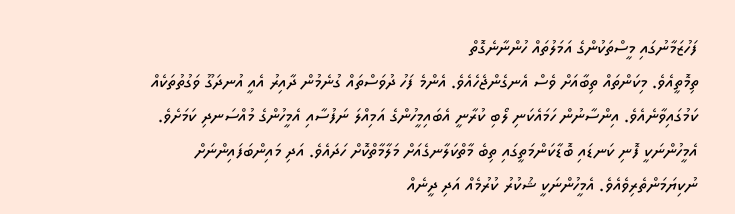ފަހުޒަމާނުގައި މީސްތަކުންގެ އަމަލުތައް ހުންނާނެގޮތް
ތިމޮތީއެވެ. މިކަންތައް ތިބާއަށް ވެސް އެނގެންޖެހެއެވެ. އެންމެ ފަހު ދުވަސްތައް ގުނެމުން ދާއިރު އެއީ އުނދަގޫ ވަގުތުތަކެއް ކަމުގައިވާނެއެވެ. އިންސާނުން ހަމައެކަނި ލޯބި ކުރާނީ އެބައިމީހުންގެ އަމިއްލަ ނަފުސާއި އެމީހުންގެ މުއްސަނދި ކަމަށެވެ. އެމީހުންނަކީ ފޮނި ކަނޑައި ބޮޑާކަންމަތީގައި ތިބެ މާތްކަލާނގެއަށް މަލާމާތްކޮށް ހަދައެވެ. އަދި މައިންބަފައިންނަށް ނުކިޔަމަންތެރިވެއެވެ. އެމީހުންނަކީ ޝުކުރު ކުރުމެއް އަދި ދީނެއް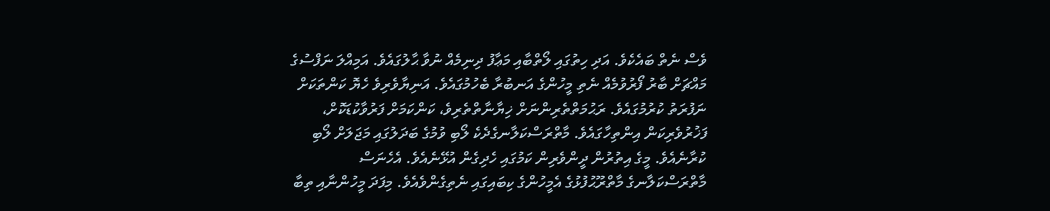ވެސް ނެތް ބައެކެވެ. އަދި ހިތުގައި ލޯތްބާއި މަޢާފު ދިނިމެއް ނުވާ ޙާލުގައެވެ. އަމިއްލަ ނަފްސުގެ މައްޗަށް ބާރު ފޯރުވުމެއް ނެތި މީހުންގެ އަނބުރާ ބެހުމުގައެވެ. އަނިޔާވެރިވެ ހެޔޮ ކަންތަކަށް ނަފުރަތު ކުރުމުގައެވެ. ރަޙުމަތްތެރިންނަށް ޚިޔާނާތްތެރިވެ، ކަންކަމަށް ފަރުވާކުޑަކޮށް، ފަޚުރުވެރިކަން އިންތިހާގައެވެ. މާތްރަސްކަލާނގެދެކެ ލޯބި ވުމުގެ ބަދަލުގައި މަޖަލަށް ލޯބި ކުރާނެއެވެ. މީގެ އިތުރުން ދީންވެރިން ކަމުގައި ހެދިގެން އުޅޭނެއެވެ. އެހެނަސް މާތްރަސްކަލާނގެ މާތްރޫޙުފުޅުގެ އެމީހުންގެ ކިބައިގައި ނެތިގެންވެއެވެ. މިފަދަ މީހުންނާއި ތިބާ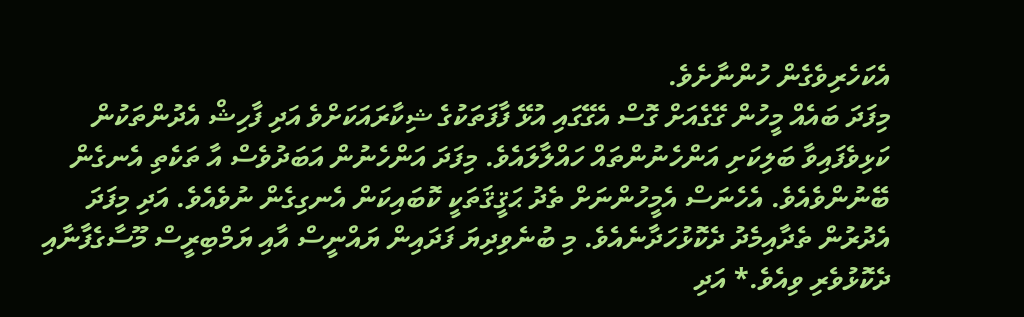އެކަހެރިވެގެން ހުންނާށެވެ.
މިފަދަ ބައެއް މީހުން ގޭގެއަށް ގޮސް އެގޭގައި އުޅޭ ފާފަތަކުގެ ޝިކާރައަކަށްވެ އަދި ފާހިޝް އެދުންތަކުން ކަޅިވެފައިވާ ބަލިކަށި އަންހެނުންތައް ހައްލާލައެވެ. މިފަދަ އަންހެނުން އަބަދުވެސް އާ ތަކެތި އެނގެން ބޭނުންވެއެވެ. އެހެނަސް އެމީހުންނަށް ތެދު ޙަޤީޤަތަކީ ކޮބައިކަން އެނގިގެން ނުވެއެވެ. އަދި މިފަދަ އެދުރުން ތެދާއިމެދު ދެކޮޅުހަދާނެއެވެ. މި ބުނެވިދިޔަ ފަދައިން ޔައްނީސް އާއި ޔަމްބިރީސް މޫސާގެފާނާއި ދެކޮޅުވެރި ވިއެވެ.* އަދި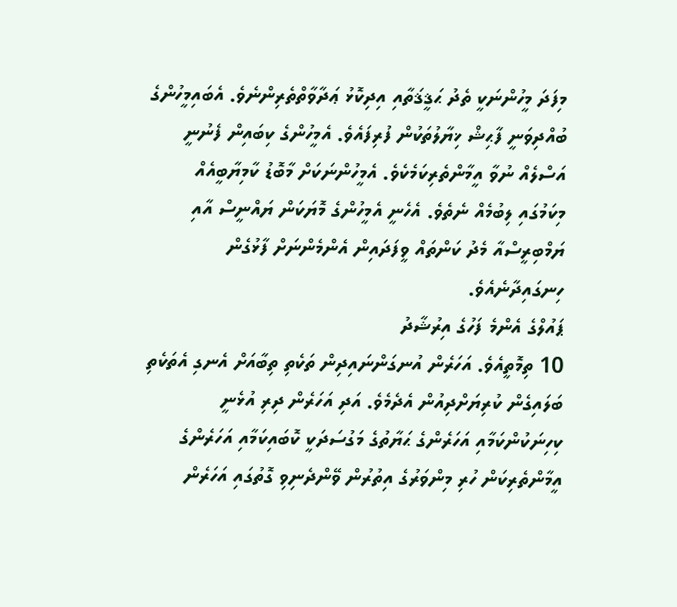މިފަދަ މީހުންނަކީ ތެދު ޙަޤީޤަތާއި އިދިކޮޅު ޢަދާވާތްތެރިންނެވެ. އެބައިމީހުންގެ ބުއްދިވަނީ ފާޙިޝް ޚިޔާލުތަކުން ފުރިފައެވެ. އެމީހުންގެ ކިބައިން ފެނުނީ އަސްލެއް ނުވާ އީމާންތެރިކަމެކެވެ. އެމީހުންނަކަށް މާބޮޑު ކާމިޔާބީއެއް މިކަމުގައި ލިބުމެއް ނެތެވެ. އެހެނީ އެމީހުންގެ މޮޔަކަން ޔައްނީސް އާއި ޔަމްބިރީސްއާ މެދު ކަންތައް ވީފަދައިން އެންމެންނަށް ފާޅުގެން ހިނގައިދާނެއެވެ.
ޕައުލްގެ އެންމެ ފަހުގެ އިރުޝާދު
10 ތިމޮތީއެވެ. އަހަރެން އުނގަންނައިދިން ތަކެތި ތިބާއަށް އެނގި އެތަކެތި ބަލައިގެން ކުރިޔަށްދިއުން އެދެމެވެ. އަދި އަހަރެން ދިރި އުޅެނީ ކިހިނަކުންކަމާއި އަހަރެންގެ ޙަޔާތުގެ މަގުސަދަކީ ކޮބައިކަމާއި އަހަރެންގެ އީމާންތެރިކަން ހުރި މިންވަރުގެ އިތުރުން ވޭންދެނިވި ގޮތުގައި އަހަރެން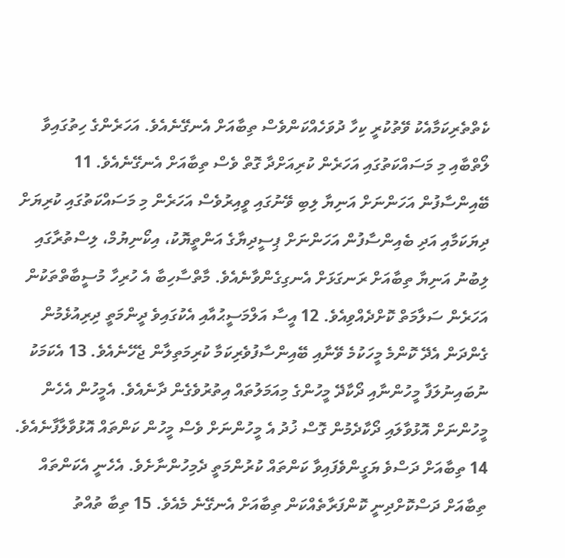ކެތްތެރިކަމާއެކު ވޭތުކުރީ ކިހާ ދުވަހެއްކަންވެސް ތިބާއަށް އެނގޭނެއެވެ. އަހަރެންގެ ހިތުގައިވާ ލޯތްބާއި މި މަސައްކަތުގައި އަހަރެން ކުރިއަށްދާ ގޮތް ވެސް ތިބާއަށް އެނގޭނެއެވެ. 11 ބޭއިންސާފުން އަހަންނަށް އަނިޔާ ލިބި ވޭނުގައި ވީއިރުވެސް އަހަރެން މި މަސައްކަތުގައި ކުރިޔަށް ދިޔަކަމާއި އަދި ބެއިންސާފުން އަހަންނަށް ޕިސީދިޔާގެ އަންތީޔޮކު، އިކޯނިޔުމް، ލިސްތުރާގައި ލިބުނު އަނިޔާ ތިބާއަށް ރަނގަޅަށް އެނގިގެންވާނެއެވެ. މާތްސާހިބާ އެ ހުރިހާ މުސީބާތްތަކުން އަހަރެން ސަލާމަތް ކޮށްދެއްވިއެވެ. 12 އީސާ އަލްމަސީޙުއާއި އެކުގައިވެ ދީންމަތީ ދިރިއުޅެމުން ގެންދަން އެދޭ ކޮންމެ މީހަކުމެ ވޭނާއި ބޭއިންސާފުވެރިކަމާ ކުރިމަތިލާން ޖެހޭނެއެވެ. 13 އެކަމަކު ނުބައިނުލަފާ މީހުންނާއި ދޯކާދޭ މީހުންގެ މިއަމަލުތައް އިތުރުވެގެން ދާނެއެވެ. އެމީހުން އެހެން މީހުންނަށް އޮޅުވާލައި ދޯކާދެމުން ގޮސް ޚުދު އެ މީހުންނަށް ވެސް މީހުން ކަންތައް އޮޅުވާލާފާނެއެވެ.
14 ތިބާއަށް ދަސްވެ ޔަގީންވެފައިވާ ކަންތައް ކުރުންމަތީ ދެމިހުންނާށެވެ. އެހެނީ އެކަންތައް ތިބާއަށް ދަސްކޮށްދިނީ ކޮންފަރާތެއްކަން ތިބާއަށް އެނގޭނެ މެއެވެ. 15 ތިބާ ތުއްތު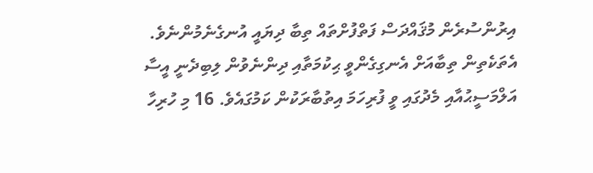އިރުންސުރެން މުޤައްދަސް ފަތްފުށްތައް ތިބާ ދިޔައީ އުނގެނެމުންނެވެ. އެތަކެތިން ތިބާއަށް އެނގިގެންވީ ޙިކުމަތާއި ދިންނެވުން ލިބިދެނީ އީސާ އަލްމަސީޙުއާއި މެދުގައި ވީ ފުރިހަމަ އިތުބާރަކުން ކަމުގައެވެ. 16 މި ހުރިހާ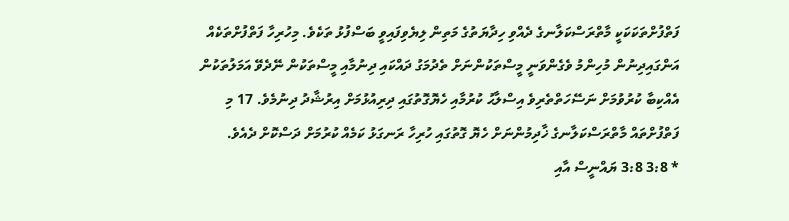ފަތްފުށްތަކަކަކީ މާތްރަސްކަލާނގެ ދެއްވި ހިދާޔަތުގެ މަތިން ލިޔެވިފައިވީ ބަސްފުޅު ތަކެވެ. މިހުރިހާ ފަތްފުށްތަކެއް އަންގައިދިނުން މުހިންމު ވެގެންވަނީ މީސްތަކުންނަށް ތެދުމަގު ދައްކައި ދިނުމާއި މީސްތަކުން ނޭދެވޭ އަމަލުތަކުން އެއްކިބާ ކުރުވުމަށް ނަސޭހަތްތެރިވެ އިސްލާޙު ކުރުމާއި ހެޔޮގޮތުގައި ދިރިއުޅުމަށް އިރުޝާދު ދިނުމެވެ. 17 މި ފަތްފުށްތައް މާތްރަސްކަލާނގެ ޚާދިމުންނަށް ހެޔޮ ގޮތުގައި ހުރިހާ ރަނގަޅު ކަމެއް ކުރުމަށް ދަސްކޮށް ދެއެވެ.
* 3:8 3:8 ޔައްނީސް އާއި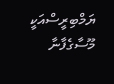ޔަމްބިރީސްއަކީ މޫސާގެފާނާ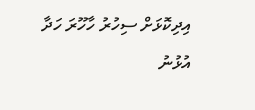އިދިކޮޅަށް ސިހުރު ހާހޫރަ ހަދާ އުޅުނު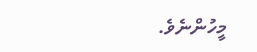މީހުންނެވެ.